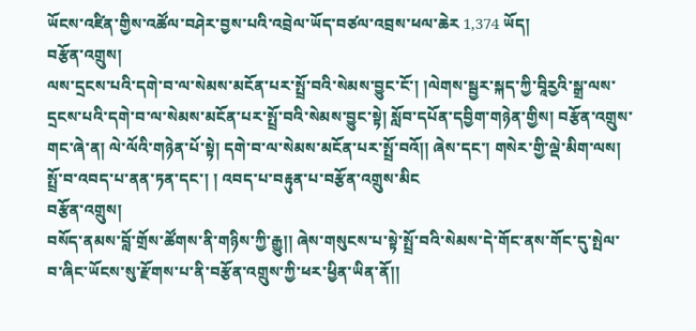ཡོངས་འཛིན་གྱིས་འཚོལ་བཤེར་བྱས་པའི་འབྲེལ་ཡོད་བཙལ་འབྲས་ཕལ་ཆེར 1,374 ཡོད།
བརྩོན་འགྲུས།
ལས་དྲངས་པའི་དགེ་བ་ལ་སེམས་མངོན་པར་སྤྲོ་བའི་སེམས་བྱུང་ངོ་། །ལེགས་སྦྱར་སྐད་ཀྱི་བཱིརྱའི་སྒྲ་ལས་དྲངས་པའི་དགེ་བ་ལ་སེམས་མངོན་པར་སྤྲོ་བའི་སེམས་བྱུང་སྟེ། སློབ་དཔོན་དབྱིག་གཉེན་གྱིས། བརྩོན་འགྲུས་གང་ཞེ་ན། ལེ་ལོའི་གཉེན་པོ་སྟེ། དགེ་བ་ལ་སེམས་མངོན་པར་སྤྲོ་བའོ།། ཞེས་དང་། གསེར་གྱི་ལྡེ་མིག་ལས། སྤྲོ་བ་འབད་པ་ནན་ཏན་དང་། ། འབད་པ་བརྟུན་པ་བརྩོན་འགྲུས་མིང
བརྩོན་འགྲུས།
བསོད་ནམས་བློ་གྲོས་ཚོགས་ནི་གཉིས་ཀྱི་རྒྱུ།། ཞེས་གསུངས་པ་སྟེ་སྤྲོ་བའི་སེམས་དེ་གོང་ནས་གོང་དུ་སྤེལ་བ་ཞིང་ཡོངས་སུ་རྫོགས་པ་ནི་བརྩོན་འགྲུས་ཀྱི་ཕར་ཕྱིན་ཡིན་ནོ།།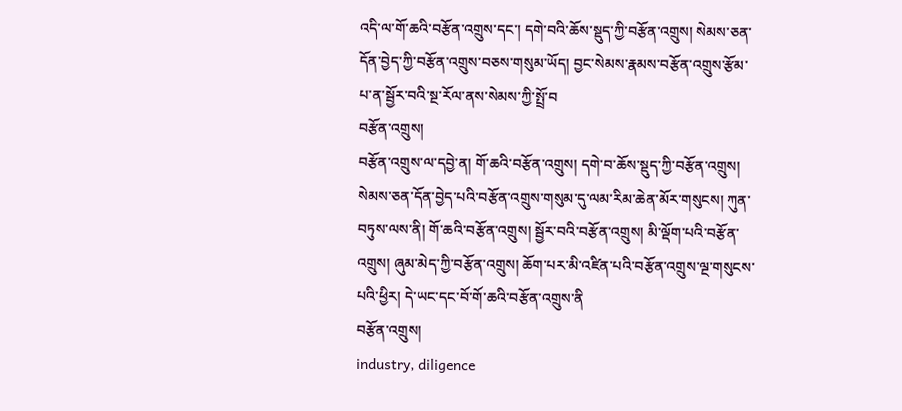འདི་ལ་གོ་ཆའི་བརྩོན་འགྲུས་དང་། དགེ་བའི་ཆོས་སྡུད་ཀྱི་བརྩོན་འགྲུས། སེམས་ཅན་དོན་བྱེད་ཀྱི་བརྩོན་འགྲུས་བཅས་གསུམ་ཡོད། བྱང་སེམས་རྣམས་བརྩོན་འགྲུས་རྩོམ་པ་ན་སྦྱོར་བའི་སྔ་རོལ་ནས་སེམས་ཀྱི་སྤྲོ་བ
བརྩོན་འགྲུས།
བརྩོན་འགྲུས་ལ་དབྱེ་ན། གོ་ཆའི་བརྩོན་འགྲུས། དགེ་བ་ཆོས་སྡུད་ཀྱི་བརྩོན་འགྲུས། སེམས་ཅན་དོན་བྱེད་པའི་བརྩོན་འགྲུས་གསུམ་དུ་ལམ་རིམ་ཆེན་མོར་གསུངས། ཀུན་བཏུས་ལས་ནི། གོ་ཆའི་བརྩོན་འགྲུས། སྦྱོར་བའི་བརྩོན་འགྲུས། མི་ལྡོག་པའི་བརྩོན་འགྲུས། ཞུམ་མེད་ཀྱི་བརྩོན་འགྲུས། ཆོག་པར་མི་འཛིན་པའི་བརྩོན་འགྲུས་ལྔ་གསུངས་པའི་ཕྱིར། དེ་ཡང་དང་བོ་གོ་ཆའི་བརྩོན་འགྲུས་ནི
བརྩོན་འགྲུས།
industry, diligence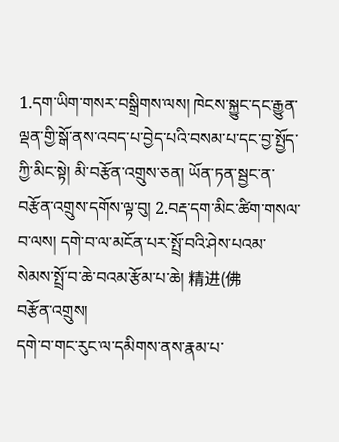1.དག་ཡིག་གསར་བསྒྲིགས་ལས། ཁེངས་སྐྱུང་དང་རྒྱུན་ལྡན་གྱི་སྒོ་ནས་འབད་པ་བྱེད་པའི་བསམ་པ་དང་བྱ་སྤྱོད་ཀྱི་མིང་སྟེ། མི་བརྩོན་འགྲུས་ཅན། ཡོན་ཏན་སྦྱང་ན་བརྩོན་འགྲུས་དགོས་ལྟ་བུ། 2.བརྡ་དག་མིང་ཚིག་གསལ་བ་ལས། དགེ་བ་ལ་མངོན་པར་སྤྲོ་བའི་ཤེས་པའམ་སེམས་སྤྲོ་བ་ཆེ་བའམ་རྩོམ་པ་ཆེ། 精进(佛
བརྩོན་འགྲུས།
དགེ་བ་གང་རུང་ལ་དམིགས་ནས་རྣམ་པ་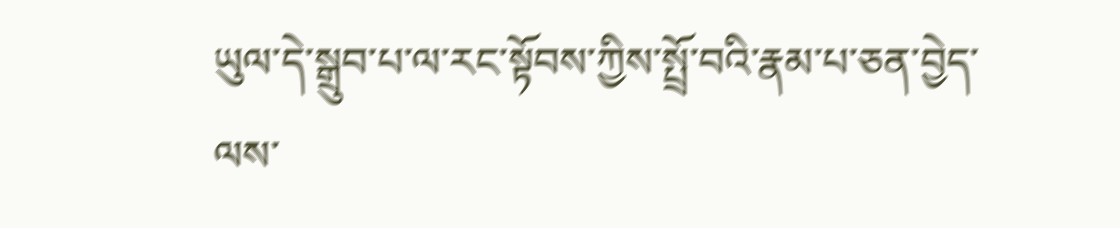ཡུལ་དེ་སྒྲུབ་པ་ལ་རང་སྟོབས་ཀྱིས་སྤྲོ་བའི་རྣམ་པ་ཅན་བྱེད་ལས་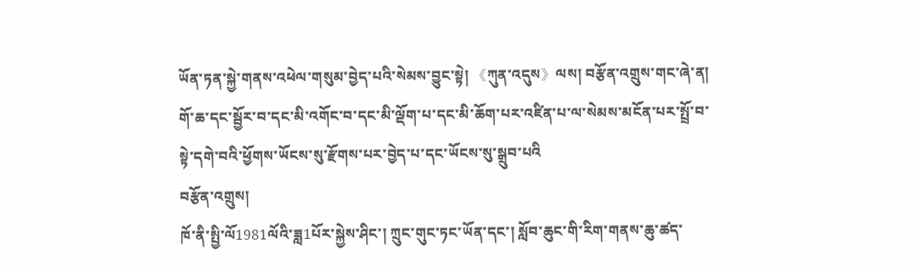ཡོན་ཏན་སྐྱེ་གནས་འཕེལ་གསུམ་བྱེད་པའི་སེམས་བྱུང་སྟེ། 《ཀུན་འདུས》ལས། བརྩོན་འགྲུས་གང་ཞེ་ན། གོ་ཆ་དང་སྦྱོར་བ་དང་མི་འགོང་བ་དང་མི་ལྡོག་པ་དང་མི་ཆོག་པར་འཛིན་པ་ལ་སེམས་མངོན་པར་སྤྲོ་བ་སྟེ་དགེ་བའི་ཕྱོགས་ཡོངས་སུ་རྫོགས་པར་བྱེད་པ་དང་ཡོངས་སུ་སྒྲུབ་པའི
བརྩོན་འགྲུས།
ཁོ་ནི་སྤྱི་ལོ1981ལོའི་ཟླ1པོར་སྐྱེས་ཤིང་། ཀྲུང་གུང་ཏང་ཡོན་དང་། སློབ་ཆུང་གི་རིག་གནས་ཆུ་ཚད་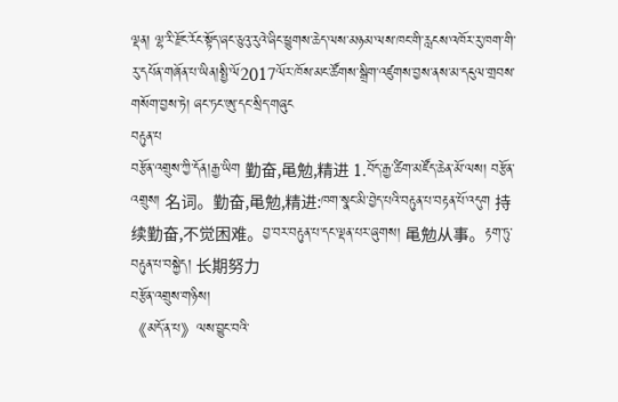ལྡན། ལྷ་རི་རྫོང་རོང་སྟོད་ཞང་ཅུའུ་རུའེ་ཞིང་ཕྱུགས་ཆེད་ལས་མཉམ་ལས་ཁང་གི་རླངས་འཁོར་རུ་ཁག་གི་རུ་དཔོན་གཞོན་པ་ཡིན།སྤྱི་ལོ2017ལོར་ཁོས་མང་ཚོགས་སྒྲིག་འཛུགས་བྱས་ནས་མ་དངུལ་གྲབས་གསོག་བྱས་ཏེ། ཞང་ཏང་ཨུ་དང་སྲིད་གཞུང
བརྟུན་པ
བརྩོན་འགྲུས་ཀྱི་དོན།རྒྱ་ཡིག 勤奋,黾勉,精进 1.བོད་རྒྱ་ཚིག་མཛོད་ཆེན་མོ་ལས། བརྩོན་འགྲུས། 名词。勤奋,黾勉,精进:ཁག་སྣང་མི་བྱེད་པའི་བརྟུན་པ་བརྟན་པོ་འདུག 持续勤奋,不觉困难。བྱ་བར་བརྟུན་པ་དང་ལྡན་པར་ཞུགས། 黾勉从事。རྟག་ཏུ་བརྟུན་པ་བསྐྱེད། 长期努力
བརྩོན་འགྲུས་གཉིས།
《མདོ་ན་པ》ལས་བྱུང་བའི་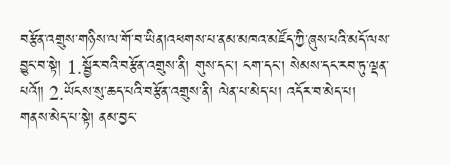བརྩོན་འགྲུས་གཉིས་ལ་གོ་བ་ཡིན།འཕགས་པ་ནམ་མཁའ་མཛོད་ཀྱི་ཞུས་པའི་མདོ་ལས་བྱུང་བ་སྟེ། 1.སྦྱོར་བའི་བརྩོན་འགྲུས་ནི། གུས་དང་། ངག་དང་། སེམས་དང་རབ་ཏུ་ལྡན་པའོ༎ 2.ཡོངས་སུ་ཆད་པའི་བརྩོན་འགྲུས་ནི། ལེན་པ་མེད་པ། འདོར་བ་མེད་པ། གནས་མེད་པ་སྟེ། ནམ་བྱང་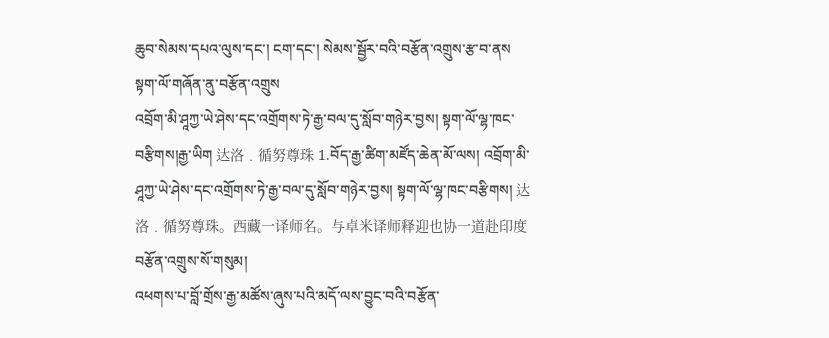ཆུབ་སེམས་དཔའ་ལུས་དང་། ངག་དང་། སེམས་སྦྱོར་བའི་བརྩོན་འགྲུས་རྩ་བ་ནས
སྟག་ལོ་གཞོན་ནུ་བརྩོན་འགྲུས
འབྲོག་མི་ཤཱཀྱ་ཡེ་ཤེས་དང་འགྲོགས་ཏེ་རྒྱ་བལ་དུ་སློབ་གཉེར་བྱས། སྟག་ལོ་ལྷ་ཁང་བརྩིགས།རྒྱ་ཡིག 达洛﹒循努尊珠 1.བོད་རྒྱ་ཚིག་མཛོད་ཆེན་མོ་ལས། འབྲོག་མི་ཤཱཀྱ་ཡེ་ཤེས་དང་འགྲོགས་ཏེ་རྒྱ་བལ་དུ་སློབ་གཉེར་བྱས། སྟག་ལོ་ལྷ་ཁང་བརྩིགས། 达洛﹒循努尊珠。西藏一译师名。与卓米译师释迎也协一道赴印度
བརྩོན་འགྲུས་སོ་གསུམ།
འཕགས་པ་བློ་གྲོས་རྒྱ་མཚོས་ཞུས་པའི་མདོ་ལས་བྱུང་བའི་བརྩོན་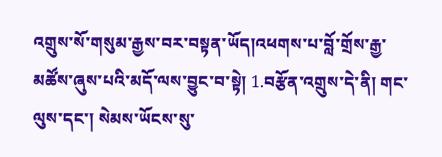འགྲུས་སོ་གསུམ་རྒྱས་བར་བསྟན་ཡོད།འཕགས་པ་བློ་གྲོས་རྒྱ་མཚོས་ཞུས་པའི་མདོ་ལས་བྱུང་བ་སྟེ། 1.བརྩོན་འགྲུས་དེ་ནི། གང་ལུས་དང་། སེམས་ཡོངས་སུ་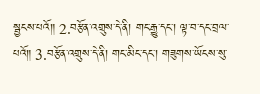སྦྱངས་པའོ༎ 2.བརྩོན་འགྲུས་དེ་ནི། གང་རྒྱུ་དང་། ལྟ་བ་དང་བྲལ་པའོ༎ 3.བརྩོན་འགྲུས་དེ་ནི། གང་མིང་དང་། གཟུགས་ཡོངས་སུ་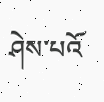ཤེས་པའོ